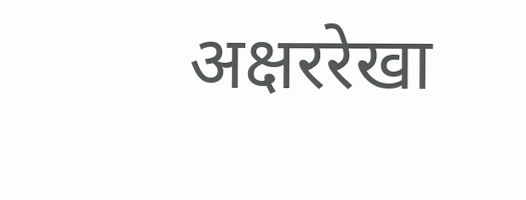अक्षररेखा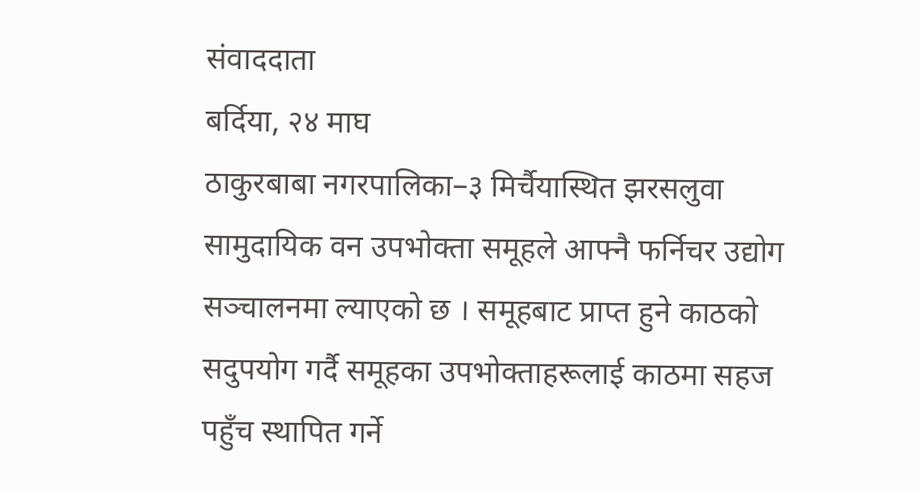संवाददाता
बर्दिया, २४ माघ
ठाकुरबाबा नगरपालिका–३ मिर्चैयास्थित झरसलुवा सामुदायिक वन उपभोक्ता समूहले आफ्नै फर्निचर उद्योग सञ्चालनमा ल्याएको छ । समूहबाट प्राप्त हुने काठको सदुपयोग गर्दै समूहका उपभोक्ताहरूलाई काठमा सहज पहुँच स्थापित गर्ने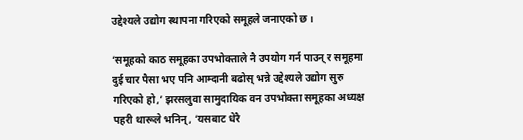उद्देश्यले उद्योग स्थापना गरिएको समूहले जनाएको छ ।

‘समूहको काठ समूहका उपभोक्ताले नै उपयोग गर्न पाउन् र समूहमा दुई चार पैसा भए पनि आम्दानी बढोस् भन्ने उद्देश्यले उद्योग सुरु गरिएको हो,’ झरसलुवा सामुदायिक वन उपभोक्ता समूहका अध्यक्ष पहरी थारूले भनिन्, ‘यसबाट धेरै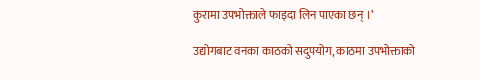कुरामा उपभोक्ताले फाइदा लिन पाएका छन् ।’

उद्योगबाट वनका काठको सदुपयोग, काठमा उपभोक्ताको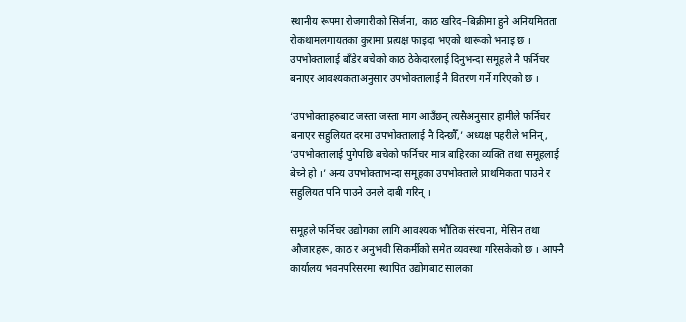स्थानीय रूपमा रोजगारीको सिर्जना, काठ खरिद–बिक्रीमा हुने अनियमितता रोकथामलगायतका कुरामा प्रत्यक्ष फाइदा भएको थारूको भनाइ छ । उपभोक्तालाई बाँडेर बचेको काठ ठेकेदारलाई दिनुभन्दा समूहले नै फर्निचर बनाएर आवश्यकताअनुसार उपभोक्तालाई नै वितरण गर्ने गरिएको छ ।

‘उपभोक्ताहरुबाट जस्ता जस्ता माग आउँछन् त्यसैअनुसार हामीले फर्निचर बनाएर सहुलियत दरमा उपभोक्तालाई नै दिन्छौँ,’ अध्यक्ष पहरीले भनिन्, ‘उपभोक्तालाई पुगेपछि बचेको फर्निचर मात्र बाहिरका व्यक्ति तथा समूहलाई बेच्ने हो ।’ अन्य उपभोक्ताभन्दा समूहका उपभोक्ताले प्राथमिकता पाउने र सहुलियत पनि पाउने उनले दाबी गरिन् ।

समूहले फर्निचर उद्योगका लागि आवश्यक भौतिक संरचना, मेसिन तथा औजारहरू, काठ र अनुभवी सिकर्मीको समेत व्यवस्था गरिसकेको छ । आफ्नै कार्यालय भवनपरिसरमा स्थापित उद्योगबाट सालका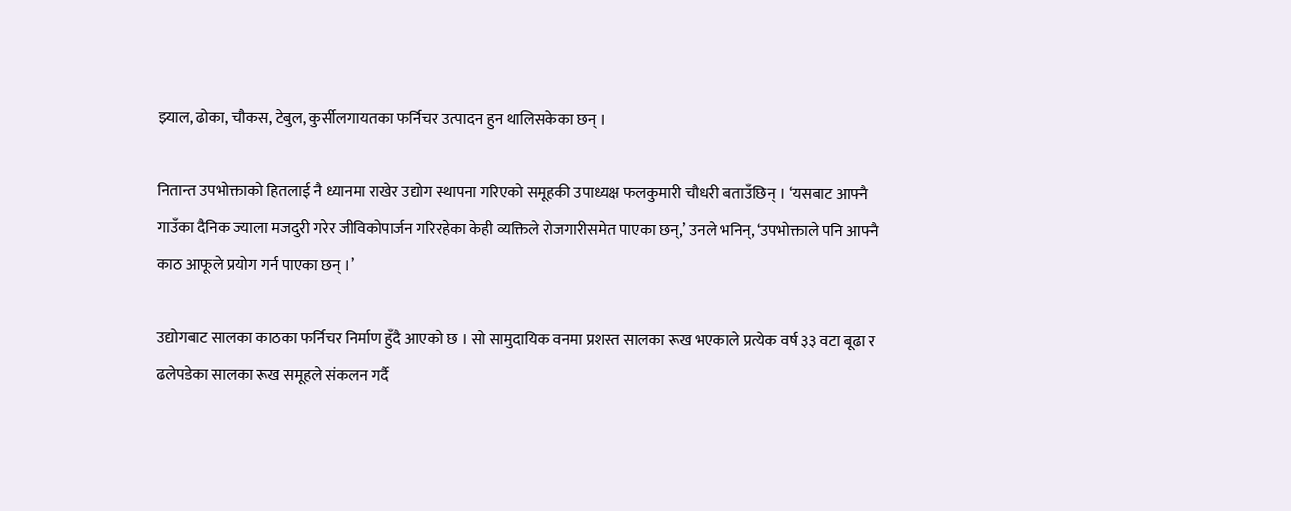झ्याल, ढोका, चौकस, टेबुल, कुर्सीलगायतका फर्निचर उत्पादन हुन थालिसकेका छन् ।

नितान्त उपभोक्ताको हितलाई नै ध्यानमा राखेर उद्योग स्थापना गरिएको समूहकी उपाध्यक्ष फलकुमारी चौधरी बताउँछिन् । ‘यसबाट आफ्नै गाउँका दैनिक ज्याला मजदुरी गरेर जीविकोपार्जन गरिरहेका केही व्यक्तिले रोजगारीसमेत पाएका छन्,’ उनले भनिन्, ‘उपभोक्ताले पनि आफ्नै काठ आफूले प्रयोग गर्न पाएका छन् ।’

उद्योगबाट सालका काठका फर्निचर निर्माण हुँदै आएको छ । सो सामुदायिक वनमा प्रशस्त सालका रूख भएकाले प्रत्येक वर्ष ३३ वटा बूढा र ढलेपडेका सालका रूख समूहले संकलन गर्दै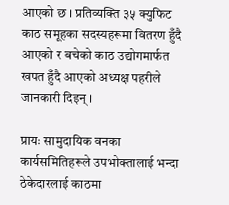आएको छ । प्रतिव्यक्ति ३५ क्युफिट काठ समूहका सदस्यहरूमा वितरण हुँदै आएको र बचेको काठ उद्योगमार्फत खपत हुँदै आएको अध्यक्ष पहरीले जानकारी दिइन् ।

प्रायः सामुदायिक वनका कार्यसमितिहरूले उपभोक्तालाई भन्दा ठेकेदारलाई काठमा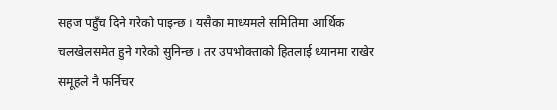सहज पहुँच दिने गरेको पाइन्छ । यसैका माध्यमले समितिमा आर्थिक चलखेलसमेत हुने गरेको सुनिन्छ । तर उपभोक्ताको हितलाई ध्यानमा राखेर समूहले नै फर्निचर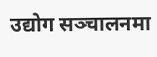उद्योग सञ्चालनमा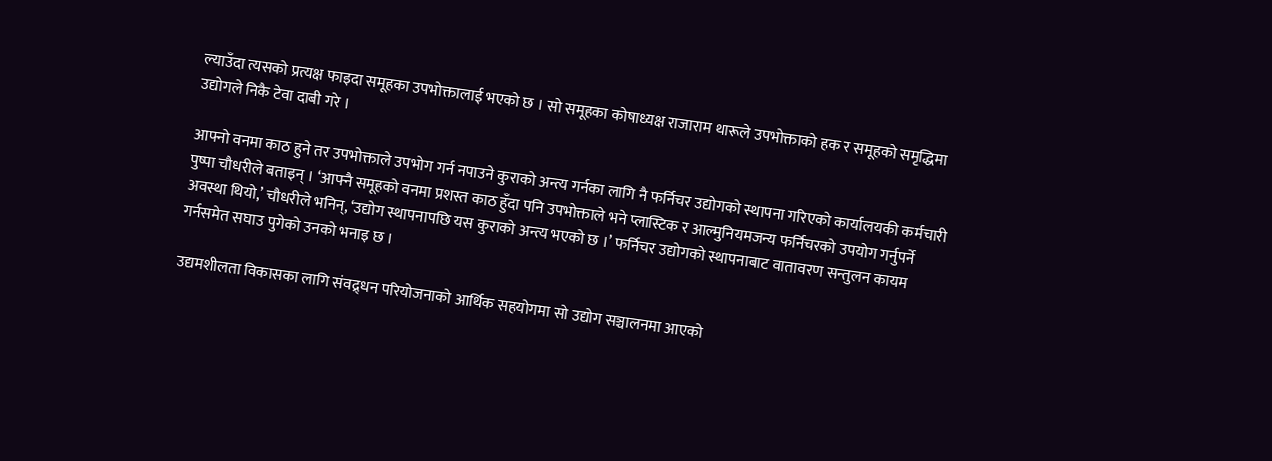ल्याउँदा त्यसको प्रत्यक्ष फाइदा समूहका उपभोक्तालाई भएको छ । सो समूहका कोषाध्यक्ष राजाराम थारूले उपभोक्ताको हक र समूहको समृद्धिमा उद्योगले निकै टेवा दाबी गरे ।

आफ्नो वनमा काठ हुने तर उपभोक्ताले उपभोग गर्न नपाउने कुराको अन्त्य गर्नका लागि नै फर्निचर उद्योगको स्थापना गरिएको कार्यालयकी कर्मचारी पुष्पा चौधरीले बताइन् । ‘आफ्नै समूहको वनमा प्रशस्त काठ हुँदा पनि उपभोक्ताले भने प्लास्टिक र आल्मुनियमजन्य फर्निचरको उपयोग गर्नुपर्ने अवस्था थियो,’ चौधरीले भनिन्, ‘उद्योग स्थापनापछि यस कुराको अन्त्य भएको छ ।’ फर्निचर उद्योगको स्थापनाबाट वातावरण सन्तुलन कायम गर्नसमेत सघाउ पुगेको उनको भनाइ छ ।

उद्यमशीलता विकासका लागि संवद्र्धन परियोजनाको आर्थिक सहयोगमा सो उद्योग सञ्चालनमा आएको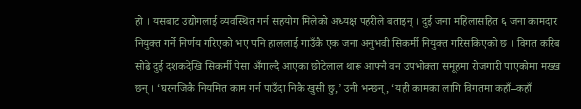हो । यसबाट उद्योगलाई व्यवस्थित गर्न सहयोग मिलेको अध्यक्ष पहरीले बताइन् । दुई जना महिलासहित ६ जना कामदार नियुक्त गर्ने निर्णय गरिएको भए पनि हाललाई गाउँकै एक जना अनुभवी सिकर्मी नियुक्त गरिसकिएको छ । विगत करिब सोढे दुई दशकदेखि सिकर्मी पेसा अँगाल्दै आएका छोटेलाल थारू आफ्नै वन उपभोक्ता समूहमा रोजगारी पाएकोमा मख्ख छन् । ‘घरनजिकै नियमित काम गर्न पाउँदा निकै खुसी छु,’ उनी भन्छन्, ‘यही कामका लागि विगतमा कहाँ–कहाँ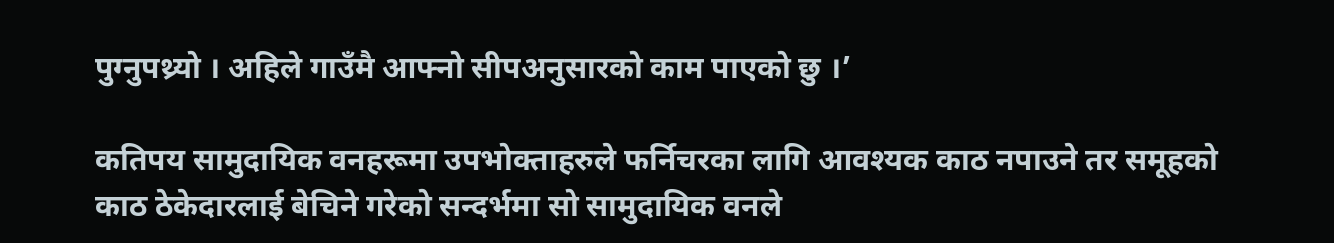पुग्नुपथ्र्यो । अहिले गाउँमै आफ्नो सीपअनुसारको काम पाएको छु ।’

कतिपय सामुदायिक वनहरूमा उपभोक्ताहरुले फर्निचरका लागि आवश्यक काठ नपाउने तर समूहको काठ ठेकेदारलाई बेचिने गरेको सन्दर्भमा सो सामुदायिक वनले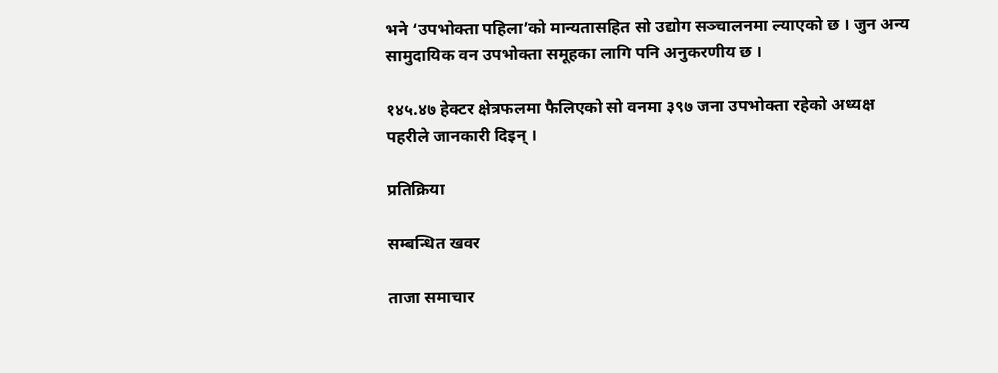भने ‘उपभोक्ता पहिला’को मान्यतासहित सो उद्योग सञ्चालनमा ल्याएको छ । जुन अन्य सामुदायिक वन उपभोक्ता समूहका लागि पनि अनुकरणीय छ ।

१४५.४७ हेक्टर क्षेत्रफलमा फैलिएको सो वनमा ३९७ जना उपभोक्ता रहेको अध्यक्ष पहरीले जानकारी दिइन् ।

प्रतिक्रिया

सम्बन्धित खवर

ताजा समाचार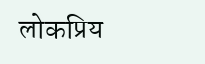लोकप्रिय